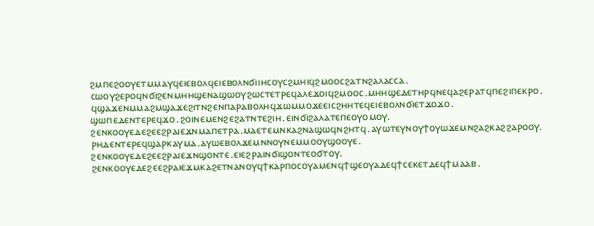ϩⲙⲡⲉϩⲟⲟⲩⲉⲧⲙⲙⲁⲩϥⲉⲓⲉⲃⲟⲗϥⲉⲓⲉⲃⲟⲗⲛϭⲓⲓⲏⲥⲟⲩⲥϩⲙⲏⲓϥϩⲙⲟⲟⲥϩⲁⲧⲛϩⲁⲗⲁⲥⲥⲁ.
ⲥⲱⲟⲩϩⲉⲣⲟϥⲛϭⲓϩⲉⲛⲙⲏⲏϣⲉⲛⲁϣⲱⲟⲩϩⲱⲥⲧⲉⲧⲣⲉϥⲁⲗⲉϫⲟⲓϥϩⲙⲟⲟⲥ.ⲙⲏⲏϣⲉⲇⲉⲧⲏⲣϥⲛⲉϥⲁϩⲉⲣⲁⲧϥⲡⲉϩⲓⲡⲉⲕⲣⲟ.
ϥϣⲁϫⲉⲛⲙⲙⲁϩⲙϣⲁϫⲉϩⲓⲧⲛϩⲉⲛⲡⲁⲣⲁⲃⲟⲗⲏϥϫⲱⲙⲙⲟϫⲉⲉⲓⲥϩⲏⲏⲧⲉϥⲉⲓⲉⲃⲟⲗⲛϭⲓⲉⲧϫⲟϫⲟ.
ϣⲱⲡⲉⲇⲉⲛⲧⲉⲣⲉϥϫⲟ.ϩⲟⲓⲛⲉⲙⲉⲛϩⲉϩⲁⲧⲛⲧⲉϩⲓⲏ.ⲉⲓⲛϭⲓϩⲁⲗⲁⲧⲉⲡⲉⲟⲩⲟⲙⲟⲩ.
ϩⲉⲛⲕⲟⲟⲩⲉⲇⲉϩⲉⲉϩⲣⲁⲓⲉϫⲛⲙⲁⲡⲉⲧⲣⲁ.ⲙⲁⲉⲧⲉⲙⲛⲕⲁϩⲛⲁϣⲱϥⲛϩⲏⲧϥ.ⲁⲩⲱⲧⲉⲩⲛⲟⲩϯⲟⲩⲱϫⲉⲙⲛϩⲁϩⲕⲁϩϩⲁⲣⲟⲟⲩ.
ⲣⲏⲇⲉⲛⲧⲉⲣⲉϥϣⲁⲣⲕⲁⲩⲙⲁ.ⲁⲩⲱⲉⲃⲟⲗϫⲉⲙⲛⲛⲟⲩⲛⲉⲙⲙⲟⲟⲩϣⲟⲟⲩⲉ.
ϩⲉⲛⲕⲟⲟⲩⲉⲇⲉϩⲉⲉϩⲣⲁⲓⲉϫⲛϣⲟⲛⲧⲉ.ⲉⲓⲉϩⲣⲁⲓⲛϭⲓϣⲟⲛⲧⲉⲟϭⲧⲟⲩ.
ϩⲉⲛⲕⲟⲟⲩⲉⲇⲉϩⲉⲉϩⲣⲁⲓⲉϫⲙⲕⲁϩⲉⲧⲛⲁⲛⲟⲩϥϯⲕⲁⲣⲡⲟⲥⲟⲩⲁⲙⲉⲛϥϯϣⲉⲟⲩⲁⲇⲉϥϯⲥⲉⲕⲉⲧⲇⲉϥϯⲙⲁⲁⲃ.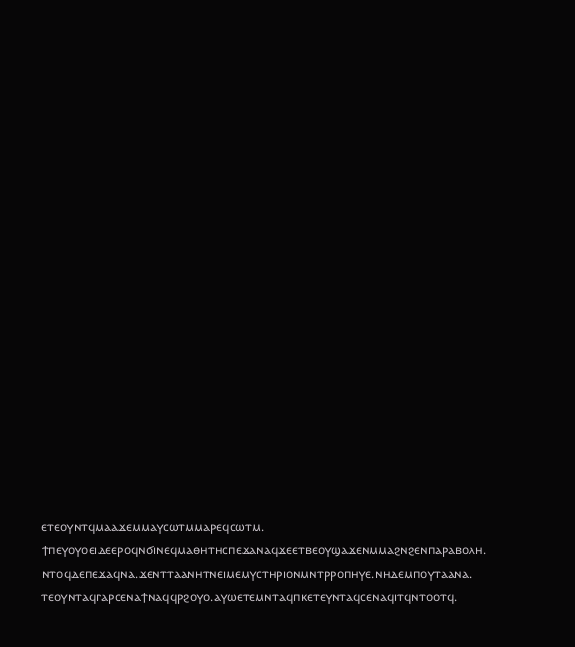ⲉⲧⲉⲟⲩⲛⲧϥⲙⲁⲁϫⲉⲙⲙⲁⲩⲥⲱⲧⲙⲙⲁⲣⲉϥⲥⲱⲧⲙ.
ϯⲡⲉⲩⲟⲩⲟⲉⲓⲇⲉⲉⲣⲟϥⲛϭⲓⲛⲉϥⲙⲁⲑⲏⲧⲏⲥⲡⲉϫⲁⲛⲁϥϫⲉⲉⲧⲃⲉⲟⲩϣⲁϫⲉⲛⲙⲙⲁϩⲛϩⲉⲛⲡⲁⲣⲁⲃⲟⲗⲏ.
ⲛⲧⲟϥⲇⲉⲡⲉϫⲁϥⲛⲁ.ϫⲉⲛⲧⲧⲁⲁⲛⲏⲧⲛⲉⲓⲙⲉⲙⲩⲥⲧⲏⲣⲓⲟⲛⲙⲛⲧⲣⲣⲟⲡⲏⲩⲉ.ⲛⲏⲇⲉⲙⲡⲟⲩⲧⲁⲁⲛⲁ.
ⲧⲉⲟⲩⲛⲧⲁϥⲅⲁⲣⲥⲉⲛⲁϯⲛⲁϥϥⲣϩⲟⲩⲟ.ⲁⲩⲱⲉⲧⲉⲙⲛⲧⲁϥⲡⲕⲉⲧⲉⲩⲛⲧⲁϥⲥⲉⲛⲁϥⲓⲧϥⲛⲧⲟⲟⲧϥ.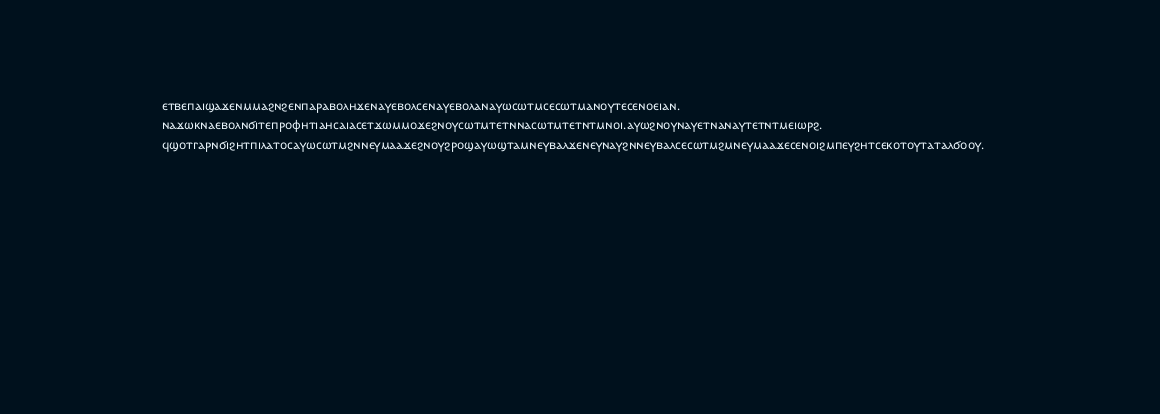ⲉⲧⲃⲉⲡⲁⲓϣⲁϫⲉⲛⲙⲙⲁϩⲛϩⲉⲛⲡⲁⲣⲁⲃⲟⲗⲏϫⲉⲛⲁⲩⲉⲃⲟⲗⲥⲉⲛⲁⲩⲉⲃⲟⲗⲁⲛⲁⲩⲱⲥⲱⲧⲙⲥⲉⲥⲱⲧⲙⲁⲛⲟⲩⲧⲉⲥⲉⲛⲟⲉⲓⲁⲛ.
ⲛⲁϫⲱⲕⲛⲁⲉⲃⲟⲗⲛϭⲓⲧⲉⲡⲣⲟⲫⲏⲧⲓⲁⲏⲥⲁⲓⲁⲥⲉⲧϫⲱⲙⲙⲟϫⲉϩⲛⲟⲩⲥⲱⲧⲙⲧⲉⲧⲛⲛⲁⲥⲱⲧⲙⲧⲉⲧⲛⲧⲙⲛⲟⲓ.ⲁⲩⲱϩⲛⲟⲩⲛⲁⲩⲉⲧⲛⲁⲛⲁⲩⲧⲉⲧⲛⲧⲙⲉⲓⲱⲣϩ.
ϥϣⲟⲧⲅⲁⲣⲛϭⲓϩⲏⲧⲡⲓⲗⲁⲧⲟⲥⲁⲩⲱⲥⲱⲧⲙϩⲛⲛⲉⲩⲙⲁⲁϫⲉϩⲛⲟⲩϩⲣⲟϣⲁⲩⲱϣⲧⲁⲙⲛⲉⲩⲃⲁⲗϫⲉⲛⲉⲩⲛⲁⲩϩⲛⲛⲉⲩⲃⲁⲗⲥⲉⲥⲱⲧⲙϩⲙⲛⲉⲩⲙⲁⲁϫⲉⲥⲉⲛⲟⲓϩⲙⲡⲉⲩϩⲏⲧⲥⲉⲕⲟⲧⲟⲩⲧⲁⲧⲁⲗϭⲟⲟⲩ.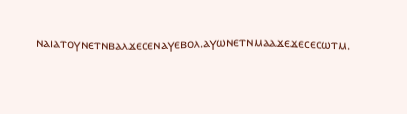ⲛⲁⲓⲁⲧⲟⲩⲛⲉⲧⲛⲃⲁⲗϫⲉⲥⲉⲛⲁⲩⲉⲃⲟⲗ.ⲁⲩⲱⲛⲉⲧⲛⲙⲁⲁϫⲉϫⲉⲥⲉⲥⲱⲧⲙ.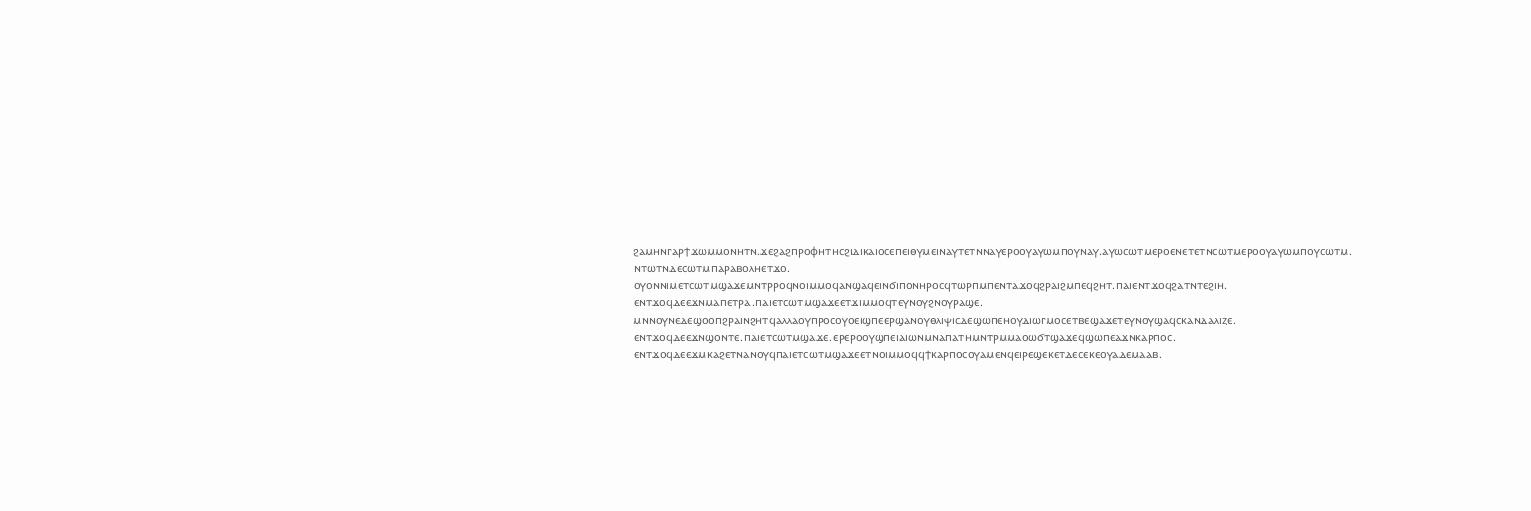ϩⲁⲙⲏⲛⲅⲁⲣϯϫⲱⲙⲙⲟⲛⲏⲧⲛ.ϫⲉϩⲁϩⲡⲣⲟⲫⲏⲧⲏⲥϩⲓⲇⲓⲕⲁⲓⲟⲥⲉⲡⲉⲓⲑⲩⲙⲉⲓⲛⲁⲩⲧⲉⲧⲛⲛⲁⲩⲉⲣⲟⲟⲩⲁⲩⲱⲙⲡⲟⲩⲛⲁⲩ.ⲁⲩⲱⲥⲱⲧⲙⲉⲣⲟⲉⲛⲉⲧⲉⲧⲛⲥⲱⲧⲙⲉⲣⲟⲟⲩⲁⲩⲱⲙⲡⲟⲩⲥⲱⲧⲙ.
ⲛⲧⲱⲧⲛⲇⲉⲥⲱⲧⲙⲡⲁⲣⲁⲃⲟⲗⲏⲉⲧϫⲟ.
ⲟⲩⲟⲛⲛⲓⲙⲉⲧⲥⲱⲧⲙϣⲁϫⲉⲙⲛⲧⲣⲣⲟϥⲛⲟⲓⲙⲙⲟϥⲁⲛϣⲁϥⲉⲓⲛϭⲓⲡⲟⲛⲏⲣⲟⲥϥⲧⲱⲣⲡⲙⲡⲉⲛⲧⲁϫⲟϥϩⲣⲁⲓϩⲙⲡⲉϥϩⲏⲧ.ⲡⲁⲓⲉⲛⲧϫⲟϥϩⲁⲧⲛⲧⲉϩⲓⲏ.
ⲉⲛⲧϫⲟϥⲇⲉⲉϫⲛⲙⲁⲡⲉⲧⲣⲁ.ⲡⲁⲓⲉⲧⲥⲱⲧⲙϣⲁϫⲉⲉⲧϫⲓⲙⲙⲟϥⲧⲉⲩⲛⲟⲩϩⲛⲟⲩⲣⲁϣⲉ.
ⲙⲛⲛⲟⲩⲛⲉⲇⲉϣⲟⲟⲡϩⲣⲁⲓⲛϩⲏⲧϥⲁⲗⲗⲁⲟⲩⲡⲣⲟⲥⲟⲩⲟⲉⲓϣⲡⲉⲉⲣϣⲁⲛⲟⲩⲑⲗⲓⲯⲓⲥⲇⲉϣⲱⲡⲉⲏⲟⲩⲇⲓⲱⲅⲙⲟⲥⲉⲧⲃⲉϣⲁϫⲉⲧⲉⲩⲛⲟⲩϣⲁϥⲥⲕⲁⲛⲇⲁⲗⲓⲍⲉ.
ⲉⲛⲧϫⲟϥⲇⲉⲉϫⲛϣⲟⲛⲧⲉ.ⲡⲁⲓⲉⲧⲥⲱⲧⲙϣⲁϫⲉ.ⲉⲣⲉⲣⲟⲟⲩϣⲡⲉⲓⲁⲓⲱⲛⲙⲛⲁⲡⲁⲧⲏⲙⲛⲧⲣⲙⲙⲁⲟⲱϭⲧϣⲁϫⲉϥϣⲱⲡⲉⲁϫⲛⲕⲁⲣⲡⲟⲥ.
ⲉⲛⲧϫⲟϥⲇⲉⲉϫⲙⲕⲁϩⲉⲧⲛⲁⲛⲟⲩϥⲡⲁⲓⲉⲧⲥⲱⲧⲙϣⲁϫⲉⲉⲧⲛⲟⲓⲙⲙⲟϥϥϯⲕⲁⲣⲡⲟⲥⲟⲩⲁⲙⲉⲛϥⲉⲓⲣⲉϣⲉⲕⲉⲧⲇⲉⲥⲉⲕⲉⲟⲩⲁⲇⲉⲙⲁⲁⲃ.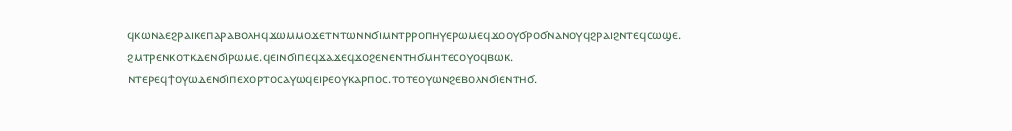ϥⲕⲱⲛⲁⲉϩⲣⲁⲓⲕⲉⲡⲁⲣⲁⲃⲟⲗⲏϥϫⲱⲙⲙⲟϫⲉⲧⲛⲧⲱⲛⲛϭⲓⲙⲛⲧⲣⲣⲟⲡⲏⲩⲉⲣⲱⲙⲉϥϫⲟⲟⲩϭⲣⲟϭⲛⲁⲛⲟⲩϥϩⲣⲁⲓϩⲛⲧⲉϥⲥⲱϣⲉ.
ϩⲙⲧⲣⲉⲛⲕⲟⲧⲕⲇⲉⲛϭⲓⲣⲱⲙⲉ.ϥⲉⲓⲛϭⲓⲡⲉϥϫⲁϫⲉϥϫⲟϩⲉⲛⲉⲛⲧⲏϭⲙⲏⲧⲉⲥⲟⲩⲟϥⲃⲱⲕ.
ⲛⲧⲉⲣⲉϥϯⲟⲩⲱⲇⲉⲛϭⲓⲡⲉⲭⲟⲣⲧⲟⲥⲁⲩⲱϥⲉⲓⲣⲉⲟⲩⲕⲁⲣⲡⲟⲥ.ⲧⲟⲧⲉⲟⲩⲱⲛϩⲉⲃⲟⲗⲛϭⲓⲉⲛⲧⲏϭ.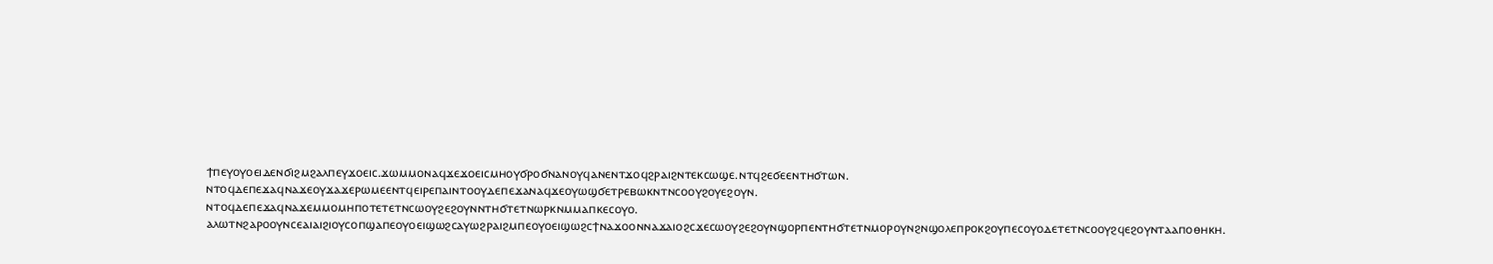ϯⲡⲉⲩⲟⲩⲟⲉⲓⲇⲉⲛϭⲓϩⲙϩⲁⲗⲡⲉⲩϫⲟⲉⲓⲥ.ϫⲱⲙⲙⲟⲛⲁϥϫⲉϫⲟⲉⲓⲥⲙⲏⲟⲩϭⲣⲟϭⲛⲁⲛⲟⲩϥⲁⲛⲉⲛⲧϫⲟϥϩⲣⲁⲓϩⲛⲧⲉⲕⲥⲱϣⲉ.ⲛⲧϥϩⲉϭⲉⲉⲛⲧⲏϭⲧⲱⲛ.
ⲛⲧⲟϥⲇⲉⲡⲉϫⲁϥⲛⲁϫⲉⲟⲩϫⲁϫⲉⲣⲱⲙⲉⲉⲛⲧϥⲉⲓⲣⲉⲡⲁⲓⲛⲧⲟⲟⲩⲇⲉⲡⲉϫⲁⲛⲁϥϫⲉⲟⲩⲱϣϭⲉⲧⲣⲉⲃⲱⲕⲛⲧⲛⲥⲟⲟⲩϩⲟⲩⲉϩⲟⲩⲛ.
ⲛⲧⲟϥⲇⲉⲡⲉϫⲁϥⲛⲁϫⲉⲙⲙⲟⲙⲏⲡⲟⲧⲉⲧⲉⲧⲛⲥⲱⲟⲩϩⲉϩⲟⲩⲛⲛⲧⲏϭⲧⲉⲧⲛⲱⲣⲕⲛⲙⲙⲁⲡⲕⲉⲥⲟⲩⲟ.
ⲁⲗⲱⲧⲛϩⲁⲣⲟⲟⲩⲛⲥⲉⲁⲓⲁⲓϩⲓⲟⲩⲥⲟⲡϣⲁⲡⲉⲟⲩⲟⲉⲓϣⲱϩⲥⲁⲩⲱϩⲣⲁⲓϩⲙⲡⲉⲟⲩⲟⲉⲓϣⲱϩⲥϯⲛⲁϫⲟⲟⲛⲛⲁϫⲁⲓⲟϩⲥϫⲉⲥⲱⲟⲩϩⲉϩⲟⲩⲛϣⲟⲣⲡⲉⲛⲧⲏϭⲧⲉⲧⲛⲙⲟⲣⲟⲩⲛϩⲛϣⲟⲗⲉⲡⲣⲟⲕϩⲟⲩⲡⲉⲥⲟⲩⲟⲇⲉⲧⲉⲧⲛⲥⲟⲟⲩϩϥⲉϩⲟⲩⲛⲧⲁⲁⲡⲟⲑⲏⲕⲏ.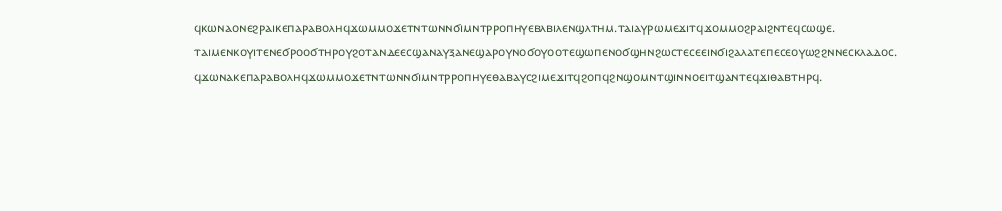ϥⲕⲱⲛⲁⲟⲛⲉϩⲣⲁⲓⲕⲉⲡⲁⲣⲁⲃⲟⲗⲏϥϫⲱⲙⲙⲟϫⲉⲧⲛⲧⲱⲛⲛϭⲓⲙⲛⲧⲣⲣⲟⲡⲏⲩⲉⲃⲗⲃⲓⲗⲉⲛϣⲗⲧⲏⲙ.ⲧⲁⲓⲁⲩⲣⲱⲙⲉϫⲓⲧϥϫⲟⲙⲙⲟϩⲣⲁⲓϩⲛⲧⲉϥⲥⲱϣⲉ.
ⲧⲁⲓⲙⲉⲛⲕⲟⲩⲓⲧⲉⲛⲉϭⲣⲟⲟϭⲧⲏⲣⲟⲩϩⲟⲧⲁⲛⲇⲉⲉⲥϣⲁⲛⲁⲩⲝⲁⲛⲉϣⲁⲣⲟⲩⲛⲟϭⲟⲩⲟⲟⲧⲉϣⲱⲡⲉⲛⲟϭϣⲏⲛϩⲱⲥⲧⲉⲥⲉⲉⲓⲛϭⲓϩⲁⲗⲁⲧⲉⲡⲉⲥⲉⲟⲩⲱϩϩⲛⲛⲉⲥⲕⲗⲁⲇⲟⲥ.
ϥϫⲱⲛⲁⲕⲉⲡⲁⲣⲁⲃⲟⲗⲏϥϫⲱⲙⲙⲟϫⲉⲧⲛⲧⲱⲛⲛϭⲓⲙⲛⲧⲣⲣⲟⲡⲏⲩⲉⲑⲁⲃⲁⲩⲥϩⲓⲙⲉϫⲓⲧϥϩⲟⲡϥϩⲛϣⲟⲙⲛⲧϣⲓⲛⲛⲟⲉⲓⲧϣⲁⲛⲧⲉϥϫⲓⲑⲁⲃⲧⲏⲣϥ.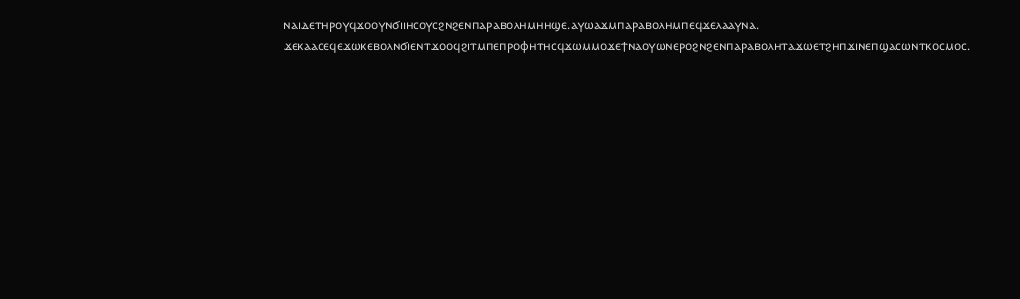ⲛⲁⲓⲇⲉⲧⲏⲣⲟⲩϥϫⲟⲟⲩⲛϭⲓⲓⲏⲥⲟⲩⲥϩⲛϩⲉⲛⲡⲁⲣⲁⲃⲟⲗⲏⲙⲏⲏϣⲉ.ⲁⲩⲱⲁϫⲙⲡⲁⲣⲁⲃⲟⲗⲏⲙⲡⲉϥϫⲉⲗⲁⲁⲩⲛⲁ.
ϫⲉⲕⲁⲁⲥⲉϥⲉϫⲱⲕⲉⲃⲟⲗⲛϭⲓⲉⲛⲧϫⲟⲟϥϩⲓⲧⲙⲡⲉⲡⲣⲟⲫⲏⲧⲏⲥϥϫⲱⲙⲙⲟϫⲉϯⲛⲁⲟⲩⲱⲛⲉⲣⲟϩⲛϩⲉⲛⲡⲁⲣⲁⲃⲟⲗⲏⲧⲁϫⲱⲉⲧϩⲏⲡϫⲓⲛⲉⲡϣⲁⲥⲱⲛⲧⲕⲟⲥⲙⲟⲥ.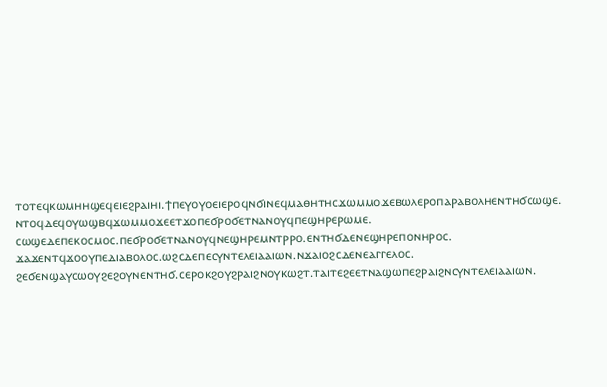ⲧⲟⲧⲉϥⲕⲱⲙⲏⲏϣⲉϥⲉⲓⲉϩⲣⲁⲓⲏⲓ.ϯⲡⲉⲩⲟⲩⲟⲉⲓⲉⲣⲟϥⲛϭⲓⲛⲉϥⲙⲁⲑⲏⲧⲏⲥϫⲱⲙⲙⲟϫⲉⲃⲱⲗⲉⲣⲟⲡⲁⲣⲁⲃⲟⲗⲏⲉⲛⲧⲏϭⲥⲱϣⲉ.
ⲛⲧⲟϥⲇⲉϥⲟⲩⲱϣⲃϥϫⲱⲙⲙⲟϫⲉⲉⲧϫⲟⲡⲉϭⲣⲟϭⲉⲧⲛⲁⲛⲟⲩϥⲡⲉϣⲏⲣⲉⲣⲱⲙⲉ.
ⲥⲱϣⲉⲇⲉⲡⲉⲕⲟⲥⲙⲟⲥ.ⲡⲉϭⲣⲟϭⲉⲧⲛⲁⲛⲟⲩϥⲛⲉϣⲏⲣⲉⲙⲛⲧⲣⲣⲟ.ⲉⲛⲧⲏϭⲇⲉⲛⲉϣⲏⲣⲉⲡⲟⲛⲏⲣⲟⲥ.
ϫⲁϫⲉⲛⲧϥϫⲟⲟⲩⲡⲉⲇⲓⲁⲃⲟⲗⲟⲥ.ⲱϩⲥⲇⲉⲡⲉⲥⲩⲛⲧⲉⲗⲉⲓⲁⲁⲓⲱⲛ.ⲛϫⲁⲓⲟϩⲥⲇⲉⲛⲉⲁⲅⲅⲉⲗⲟⲥ.
ϩⲉϭⲉⲛϣⲁⲩⲥⲱⲟⲩϩⲉϩⲟⲩⲛⲉⲛⲧⲏϭ.ⲥⲉⲣⲟⲕϩⲟⲩϩⲣⲁⲓϩⲛⲟⲩⲕⲱϩⲧ.ⲧⲁⲓⲧⲉϩⲉⲉⲧⲛⲁϣⲱⲡⲉϩⲣⲁⲓϩⲛⲥⲩⲛⲧⲉⲗⲉⲓⲁⲁⲓⲱⲛ.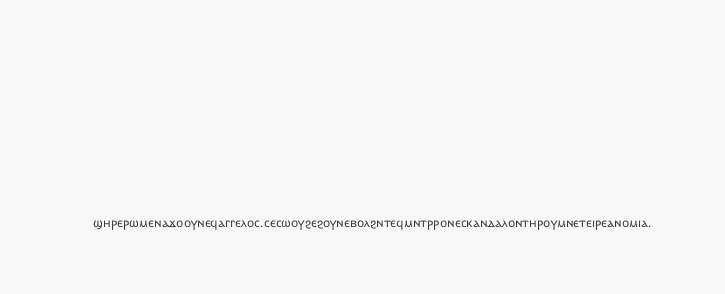ϣⲏⲣⲉⲣⲱⲙⲉⲛⲁϫⲟⲟⲩⲛⲉϥⲁⲅⲅⲉⲗⲟⲥ.ⲥⲉⲥⲱⲟⲩϩⲉϩⲟⲩⲛⲉⲃⲟⲗϩⲛⲧⲉϥⲙⲛⲧⲣⲣⲟⲛⲉⲥⲕⲁⲛⲇⲁⲗⲟⲛⲧⲏⲣⲟⲩⲙⲛⲉⲧⲉⲓⲣⲉⲁⲛⲟⲙⲓⲁ.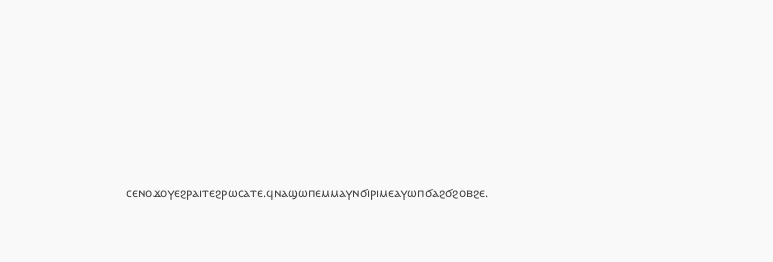ⲥⲉⲛⲟϫⲟⲩⲉϩⲣⲁⲓⲧⲉϩⲣⲱⲥⲁⲧⲉ.ϥⲛⲁϣⲱⲡⲉⲙⲙⲁⲩⲛϭⲓⲣⲓⲙⲉⲁⲩⲱⲡϭⲁϩϭϩⲟⲃϩⲉ.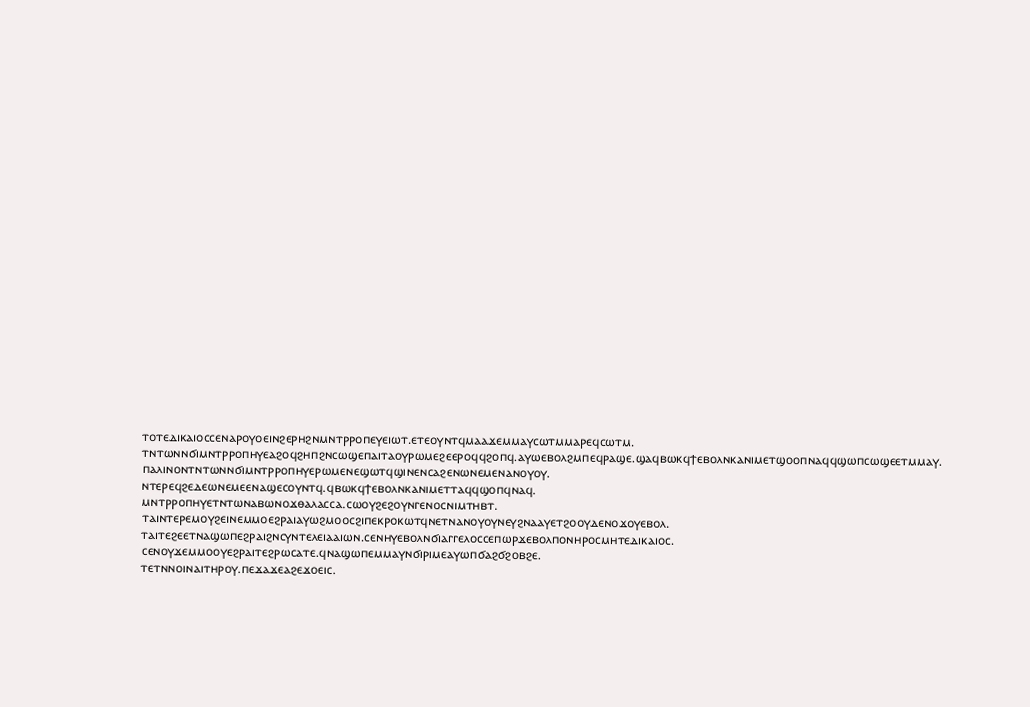ⲧⲟⲧⲉⲇⲓⲕⲁⲓⲟⲥⲥⲉⲛⲁⲣⲟⲩⲟⲉⲓⲛϩⲉⲣⲏϩⲛⲙⲛⲧⲣⲣⲟⲡⲉⲩⲉⲓⲱⲧ.ⲉⲧⲉⲟⲩⲛⲧϥⲙⲁⲁϫⲉⲙⲙⲁⲩⲥⲱⲧⲙⲙⲁⲣⲉϥⲥⲱⲧⲙ.
ⲧⲛⲧⲱⲛⲛϭⲓⲙⲛⲧⲣⲣⲟⲡⲏⲩⲉⲁϩⲟϥϩⲏⲡϩⲛⲥⲱϣⲉⲡⲁⲓⲧⲁⲟⲩⲣⲱⲙⲉϩⲉⲉⲣⲟϥϥϩⲟⲡϥ.ⲁⲩⲱⲉⲃⲟⲗϩⲙⲡⲉϥⲣⲁϣⲉ.ϣⲁϥⲃⲱⲕϥϯⲉⲃⲟⲗⲛⲕⲁⲛⲓⲙⲉⲧϣⲟⲟⲡⲛⲁϥϥϣⲱⲡⲥⲱϣⲉⲉⲧⲙⲙⲁⲩ.
ⲡⲁⲗⲓⲛⲟⲛⲧⲛⲧⲱⲛⲛϭⲓⲙⲛⲧⲣⲣⲟⲡⲏⲩⲉⲣⲱⲙⲉⲛⲉϣⲱⲧϥϣⲓⲛⲉⲛⲥⲁϩⲉⲛⲱⲛⲉⲙⲉⲛⲁⲛⲟⲩⲟⲩ.
ⲛⲧⲉⲣⲉϥϩⲉⲇⲉⲱⲛⲉⲙⲉⲉⲛⲁϣⲉⲥⲟⲩⲛⲧϥ.ϥⲃⲱⲕϥϯⲉⲃⲟⲗⲛⲕⲁⲛⲓⲙⲉⲧⲧⲁϥϥϣⲟⲡϥⲛⲁϥ.
ⲙⲛⲧⲣⲣⲟⲡⲏⲩⲉⲧⲛⲧⲱⲛⲁⲃⲱⲛⲟϫⲑⲁⲗⲁⲥⲥⲁ.ⲥⲱⲟⲩϩⲉϩⲟⲩⲛⲅⲉⲛⲟⲥⲛⲓⲙⲧⲏⲃⲧ.
ⲧⲁⲓⲛⲧⲉⲣⲉⲙⲟⲩϩⲉⲓⲛⲉⲙⲙⲟⲉϩⲣⲁⲓⲁⲩⲱϩⲙⲟⲟⲥϩⲓⲡⲉⲕⲣⲟⲕⲱⲧϥⲛⲉⲧⲛⲁⲛⲟⲩⲟⲩⲛⲉⲩϩⲛⲁⲁⲩⲉⲧϩⲟⲟⲩⲇⲉⲛⲟϫⲟⲩⲉⲃⲟⲗ.
ⲧⲁⲓⲧⲉϩⲉⲉⲧⲛⲁϣⲱⲡⲉϩⲣⲁⲓϩⲛⲥⲩⲛⲧⲉⲗⲉⲓⲁⲁⲓⲱⲛ.ⲥⲉⲛⲏⲩⲉⲃⲟⲗⲛϭⲓⲁⲅⲅⲉⲗⲟⲥⲥⲉⲡⲱⲣϫⲉⲃⲟⲗⲡⲟⲛⲏⲣⲟⲥⲙⲏⲧⲉⲇⲓⲕⲁⲓⲟⲥ.
ⲥⲉⲛⲟⲩϫⲉⲙⲙⲟⲟⲩⲉϩⲣⲁⲓⲧⲉϩⲣⲱⲥⲁⲧⲉ.ϥⲛⲁϣⲱⲡⲉⲙⲙⲁⲩⲛϭⲓⲣⲓⲙⲉⲁⲩⲱⲡϭⲁϩϭϩⲟⲃϩⲉ.
ⲧⲉⲧⲛⲛⲟⲓⲛⲁⲓⲧⲏⲣⲟⲩ.ⲡⲉϫⲁϫⲉⲁϩⲉϫⲟⲉⲓⲥ.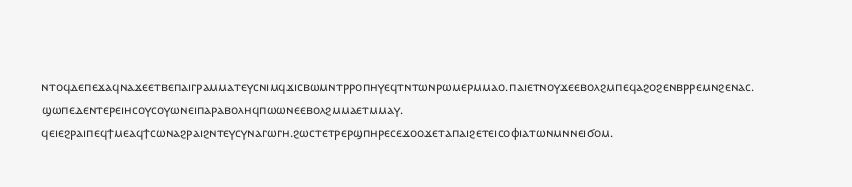ⲛⲧⲟϥⲇⲉⲡⲉϫⲁϥⲛⲁϫⲉⲉⲧⲃⲉⲡⲁⲓⲅⲣⲁⲙⲙⲁⲧⲉⲩⲥⲛⲓⲙϥϫⲓⲥⲃⲱⲙⲛⲧⲣⲣⲟⲡⲏⲩⲉϥⲧⲛⲧⲱⲛⲣⲱⲙⲉⲣⲙⲙⲁⲟ.ⲡⲁⲓⲉⲧⲛⲟⲩϫⲉⲉⲃⲟⲗϩⲙⲡⲉϥⲁϩⲟϩⲉⲛⲃⲣⲣⲉⲙⲛϩⲉⲛⲁⲥ.
ϣⲱⲡⲉⲇⲉⲛⲧⲉⲣⲉⲓⲏⲥⲟⲩⲥⲟⲩⲱⲛⲉⲓⲡⲁⲣⲁⲃⲟⲗⲏϥⲡⲱⲱⲛⲉⲉⲃⲟⲗϩⲙⲙⲁⲉⲧⲙⲙⲁⲩ.
ϥⲉⲓⲉϩⲣⲁⲓⲡⲉϥϯⲙⲉⲁϥϯⲥⲱⲛⲁϩⲣⲁⲓϩⲛⲧⲉⲩⲥⲩⲛⲁⲅⲱⲅⲏ.ϩⲱⲥⲧⲉⲧⲣⲉⲣϣⲡⲏⲣⲉⲥⲉϫⲟⲟϫⲉⲧⲁⲡⲁⲓϩⲉⲧⲉⲓⲥⲟⲫⲓⲁⲧⲱⲛⲙⲛⲛⲉⲓϭⲟⲙ.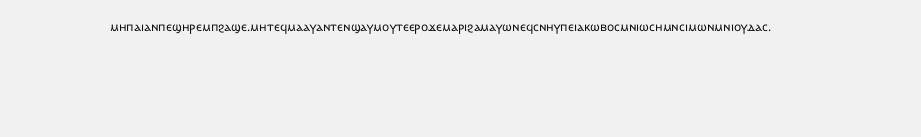ⲙⲏⲡⲁⲓⲁⲛⲡⲉϣⲏⲣⲉⲙⲡϩⲁϣⲉ.ⲙⲏⲧⲉϥⲙⲁⲁⲩⲁⲛⲧⲉⲛϣⲁⲩⲙⲟⲩⲧⲉⲉⲣⲟϫⲉⲙⲁⲣⲓϩⲁⲙⲁⲩⲱⲛⲉϥⲥⲛⲏⲩⲡⲉⲓⲁⲕⲱⲃⲟⲥⲙⲛⲓⲱⲥⲏⲙⲛⲥⲓⲙⲱⲛⲙⲛⲓⲟⲩⲇⲁⲥ.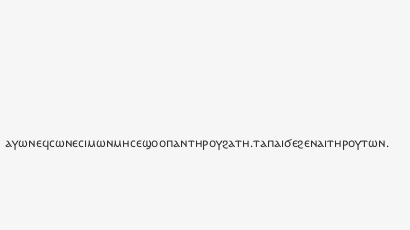ⲁⲩⲱⲛⲉϥⲥⲱⲛⲉⲥⲓⲙⲱⲛⲙⲏⲥⲉϣⲟⲟⲡⲁⲛⲧⲏⲣⲟⲩϩⲁⲧⲏ.ⲧⲁⲡⲁⲓϭⲉϩⲉⲛⲁⲓⲧⲏⲣⲟⲩⲧⲱⲛ.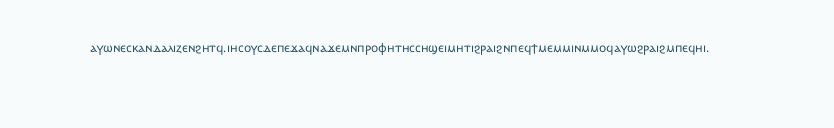ⲁⲩⲱⲛⲉⲥⲕⲁⲛⲇⲁⲗⲓⲍⲉⲛϩⲏⲧϥ.ⲓⲏⲥⲟⲩⲥⲇⲉⲡⲉϫⲁϥⲛⲁϫⲉⲙⲛⲡⲣⲟⲫⲏⲧⲏⲥⲥⲏϣⲉⲓⲙⲏⲧⲓϩⲣⲁⲓϩⲛⲡⲉϥϯⲙⲉⲙⲙⲓⲛⲙⲙⲟϥⲁⲩⲱϩⲣⲁⲓϩⲙⲡⲉϥⲏⲓ.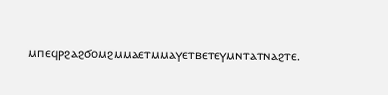ⲙⲡⲉϥⲣϩⲁϩϭⲟⲙϩⲙⲙⲁⲉⲧⲙⲙⲁⲩⲉⲧⲃⲉⲧⲉⲩⲙⲛⲧⲁⲧⲛⲁϩⲧⲉ.